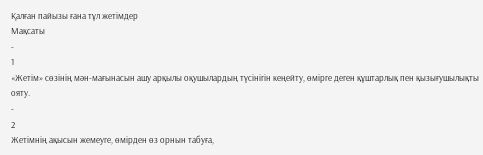Қалған пайызы ғана тұл жетімдер
Мақсаты
-
1
«Жетім» сөзінің мән-мағынасын ашу арқылы оқушылардың түсінігін кеңейту, өмірге деген құштарлық пен қызығушылықты ояту.
-
2
Жетімнің ақысын жемеуге, өмірден өз орнын табуға,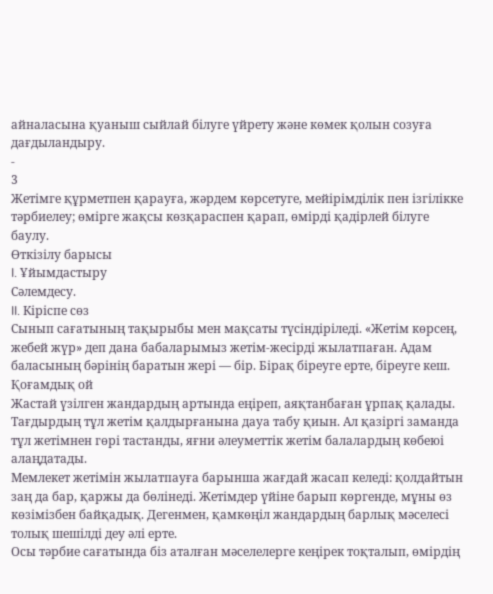айналасына қуаныш сыйлай білуге үйрету және көмек қолын созуға дағдыландыру.
-
3
Жетімге құрметпен қарауға, жәрдем көрсетуге, мейірімділік пен ізгілікке тәрбиелеу; өмірге жақсы көзқараспен қарап, өмірді қадірлей білуге баулу.
Өткізілу барысы
I. Ұйымдастыру
Сәлемдесу.
II. Кіріспе сөз
Сынып сағатының тақырыбы мен мақсаты түсіндіріледі. «Жетім көрсең, жебей жүр» деп дана бабаларымыз жетім-жесірді жылатпаған. Адам баласының бәрінің баратын жері — бір. Бірақ біреуге ерте, біреуге кеш.
Қоғамдық ой
Жастай үзілген жандардың артында еңіреп, аяқтанбаған ұрпақ қалады. Тағдырдың тұл жетім қалдырғанына дауа табу қиын. Ал қазіргі заманда тұл жетімнен гөрі тастанды, яғни әлеуметтік жетім балалардың көбеюі алаңдатады.
Мемлекет жетімін жылатпауға барынша жағдай жасап келеді: қолдайтын заң да бар, қаржы да бөлінеді. Жетімдер үйіне барып көргенде, мұны өз көзімізбен байқадық. Дегенмен, қамкөңіл жандардың барлық мәселесі толық шешілді деу әлі ерте.
Осы тәрбие сағатында біз аталған мәселелерге кеңірек тоқталып, өмірдің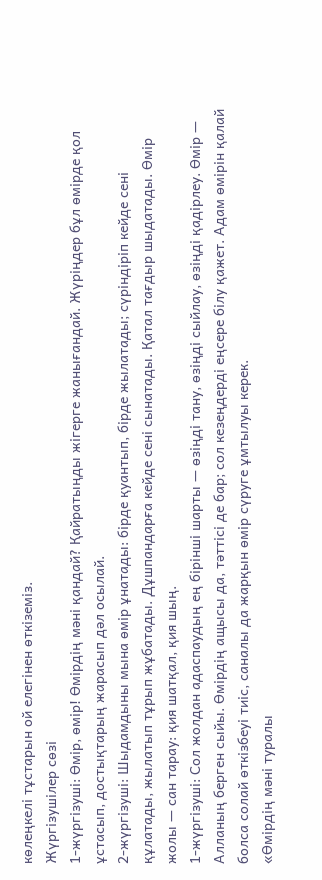көлеңкелі тұстарын ой елегінен өткіземіз.
Жүргізушілер сөзі
1-жүргізуші: Өмір, өмір! Өмірдің мәні қандай? Қайратыңды жігерге жанығандай. Жүріңдер бұл өмірде қол ұстасып, достықтарың жарасып дәл осылай.
2-жүргізуші: Шыдамдыны мына өмір ұнатады: бірде қуантып, бірде жылатады; сүріндіріп кейде сені құлатады, жылатып тұрып жұбатады. Дұшпандарға кейде сені сынатады. Қатал тағдыр шыдатады. Өмір жолы — сан тарау: қия шатқал, қия шың.
1-жүргізуші: Сол жолдан адаспаудың ең бірінші шарты — өзіңді тану, өзіңді сыйлау, өзіңді қадірлеу. Өмір — Алланың берген сыйы. Өмірдің ащысы да, тәттісі де бар; сол кезеңдерді еңсере білу қажет. Адам өмірін қалай болса солай өткізбеуі тиіс, саналы да жарқын өмір сүруге ұмтылуы керек.
«Өмірдің мәні туралы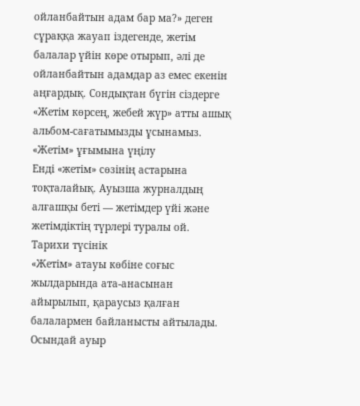ойланбайтын адам бар ма?» деген сұраққа жауап іздегенде, жетім балалар үйін көре отырып, әлі де ойланбайтын адамдар аз емес екенін аңғардық. Сондықтан бүгін сіздерге «Жетім көрсең, жебей жүр» атты ашық альбом-сағатымызды ұсынамыз.
«Жетім» ұғымына үңілу
Енді «жетім» сөзінің астарына тоқталайық. Ауызша журналдың алғашқы беті — жетімдер үйі және жетімдіктің түрлері туралы ой.
Тарихи түсінік
«Жетім» атауы көбіне соғыс жылдарында ата-анасынан айырылып, қараусыз қалған балалармен байланысты айтылады. Осындай ауыр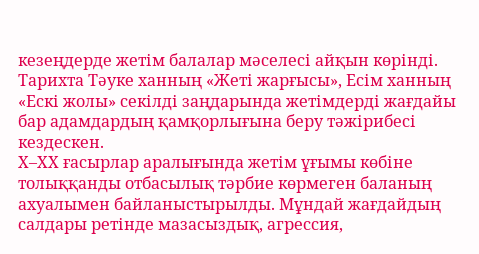кезеңдерде жетім балалар мәселесі айқын көрінді. Тарихта Тәуке ханның «Жеті жарғысы», Есім ханның «Ескі жолы» секілді заңдарында жетімдерді жағдайы бар адамдардың қамқорлығына беру тәжірибесі кездескен.
Х–ХХ ғасырлар аралығында жетім ұғымы көбіне толыққанды отбасылық тәрбие көрмеген баланың ахуалымен байланыстырылды. Мұндай жағдайдың салдары ретінде мазасыздық, агрессия,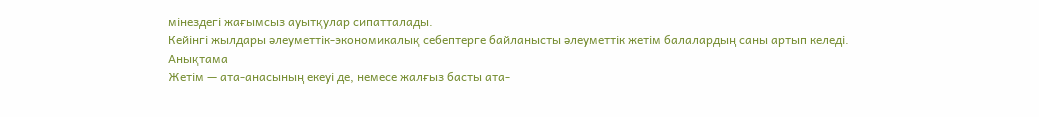мінездегі жағымсыз ауытқулар сипатталады.
Кейінгі жылдары әлеуметтік-экономикалық себептерге байланысты әлеуметтік жетім балалардың саны артып келеді.
Анықтама
Жетім — ата-анасының екеуі де, немесе жалғыз басты ата-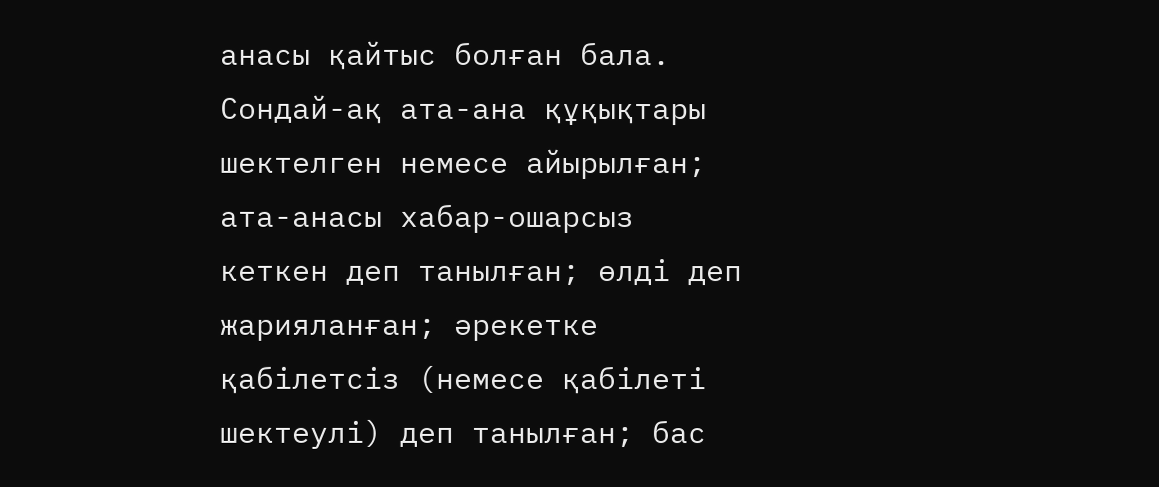анасы қайтыс болған бала. Сондай-ақ ата-ана құқықтары шектелген немесе айырылған; ата-анасы хабар-ошарсыз кеткен деп танылған; өлді деп жарияланған; әрекетке қабілетсіз (немесе қабілеті шектеулі) деп танылған; бас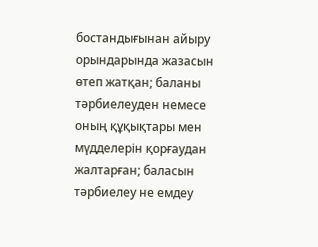бостандығынан айыру орындарында жазасын өтеп жатқан; баланы тәрбиелеуден немесе оның құқықтары мен мүдделерін қорғаудан жалтарған; баласын тәрбиелеу не емдеу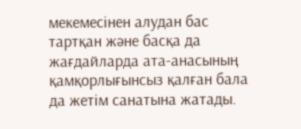мекемесінен алудан бас тартқан және басқа да жағдайларда ата-анасының қамқорлығынсыз қалған бала да жетім санатына жатады.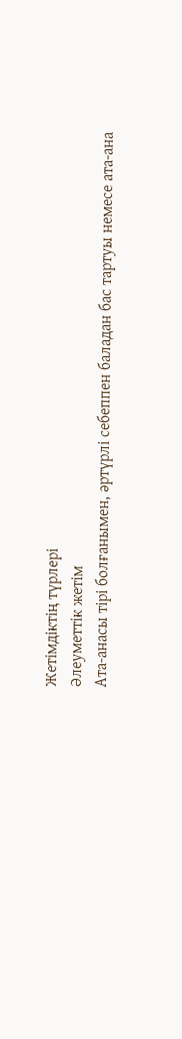Жетімдіктің түрлері
Әлеуметтік жетім
Ата-анасы тірі болғанымен, әртүрлі себеппен баладан бас тартуы немесе ата-ана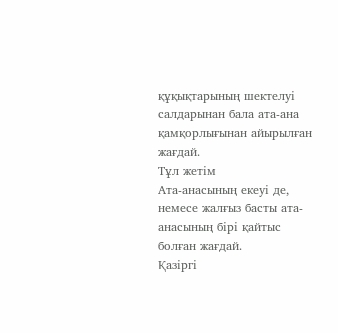құқықтарының шектелуі салдарынан бала ата-ана қамқорлығынан айырылған жағдай.
Тұл жетім
Ата-анасының екеуі де, немесе жалғыз басты ата-анасының бірі қайтыс болған жағдай.
Қазіргі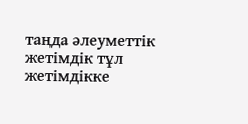таңда әлеуметтік жетімдік тұл жетімдікке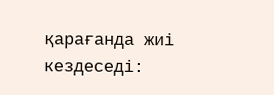қарағанда жиі кездеседі: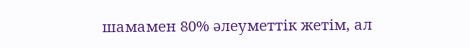шамамен 80% әлеуметтік жетім, ал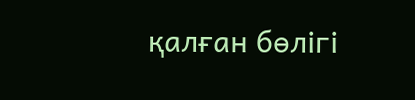қалған бөлігі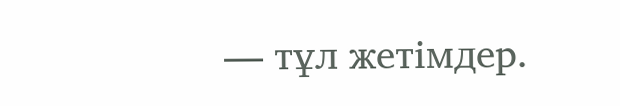— тұл жетімдер.